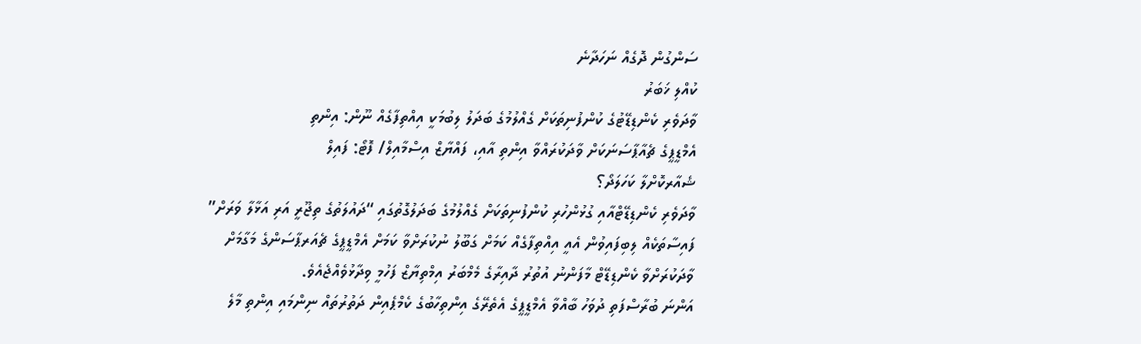ސަންގުން ދޮގެއް ނަހަދާނެ
ކުއްލި ޚަބަރު
ވާދަވެރި ކެންޑިޑޭޓުގެ ކުންފުނިތަކަށް ގެއްލުމުގެ ބަދަލު ލިބުމަކީ އިއްތިފާގެއް ނޫން: އިންތި
އެމްޑީޕީގެ ޗެއާޕާސަނަކަށް ވާދަކުރައްވާ އިންތި އާއި، ފައްޔާޒް އިސްމާއިލް/ ފޮޓޯ: ފައިލް
ޝެއާރކޮށްލާ ކަހަލަދޯ؟
ވާދަވެރި ކެންޑިޑޭޓްއާއި ގުޅުންހުރި ކުންފުނިތަކަށް ގެއްލުމުގެ ބަދަލުގޮތުގައި “ދައުލަތުގެ ތިޖޫރީ އަރި އަޅާލާ ވަރަށް” ފައިސާތަކެއް ލިބިފައިވުން އެއީ އިއްތިފާގެއް ކަމަށް ގަބޫލު ނުކުރަށްވާ ކަމަށް އެމްޑީޕީގެ ޗެއަރޕާސަންގެ މަގާމަށް ވާދަކުރަށްވާ ކެންޑިޑޭޓް މާފަންނު އުތުރު ދާއިރާގެ މެމްބަރު އިމްތިޔާޒް ފަހުމީ ވިދާޅުވެއްޖެއެވެ.
އަންނަ ބުރާސްފަތި ދުވަހު ބާއްވާ އެމްޑީޕީގެ އެތެރޭގެ އިންތިހާބުގެ ކެމްޕެއިން ދަތުރުތައް ނިންމައި އިންތި މާލެ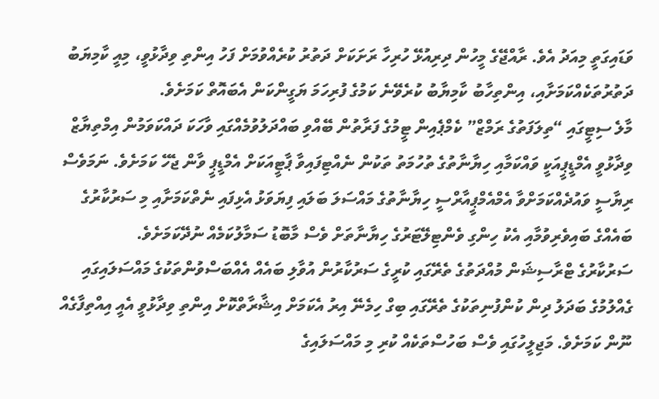ވަޑައިގަތީ މިއަދު އެވެ. ރާއްޖޭގެ މީހުން ދިރިއުޅޭ ހުރިހާ ރަށަކަށް ދަތުރު ކުރެއްވުމަށް ފަހު އިންތި ވިދާޅުވީ، މިއީ ކާމިޔަބު ދަތުރުތަކެއްކަމަށާއި، އިންތިހާބު ކާމިޔާބު ކުރެވޭނެ ކަމުގެ ފުރިހަމަ ޔަގީންކަން އެބައޮތް ކަމަށެވެ.
މާލެ ސިޓީގައި “ތިލަފަތުގެ ރަމްޒް” ކެމްޕެއިން ޓީމުގެ ފަރާތުން ބޭއްވި ބައްދަލުވުމެއްގައި ވާހަކަ ދައްކަވަމުން އިމްތިޔާޒް ވިދާޅުވީ އެމްޑީޕީއަކީ ވައްކަމާއި ހިޔާނާތުގެ ތުހުމަތު ތަކުން ނެއްޓިފައިވާ ޕާޓީއަކަށް އެމްޑީޕީ ވާން ޖެހޭ ކަމަށެވެ. ނަމަވެސް ރިޔާސީ ވައުދެއްކަމަށްވާ އެމްއެމްޕީއާރްސީ ހިޔާނާތުގެ މައްސަލަ ބަލައި ފިޔަވަޅު އެޅިފައި ނެތްކަމަށާއި މި ސަރުކާރުގެ ބައެއްގެ ބައިވެރިވުމާއި އެކު ހިންގި ވެންޓިލޭޓަރުގެ ހިޔާނާތަށް ވެސް މާބޮޑު ސަމާލުކަމެއް ނުދޭކަމަށެވެ.
ސަރުކާރުގެ ޓްރާސިޝަން މުއްދަތުގެ ތެރޭގައި ކުރީގެ ސަރުކާރުން އުވާލި ބައެއް އެއްބަސްވުންތަކުގެ މައްސަލައިގައި ގެއްލުމުގެ ބަދަލު ދިން ކުންފުނިތަކުގެ ތެރޭގައި ބިގް ހިމެނޭ އިރު އެކަމަށް އިޝާރާތްކޮށް އިންތި ވިދާޅުވީ އެއީ އިއްތިފާގެއް ނޫން ކަމަށެވެ. މަޖިލީހުގައި ވެސް ބަހުސްތަކެއް ކުރި މި މައްސަލައިގެ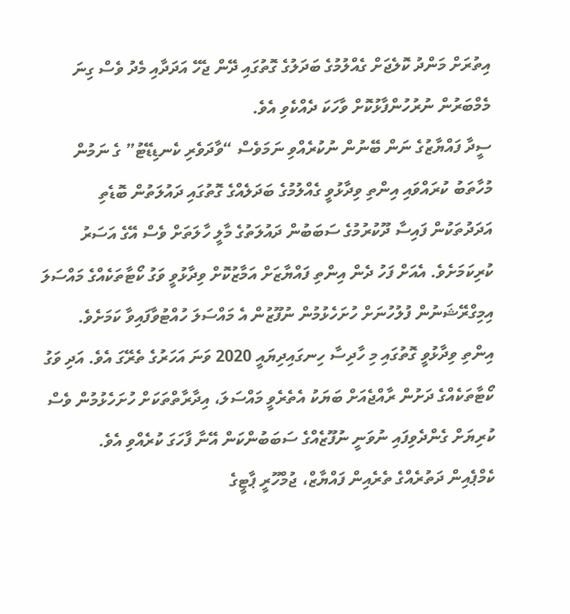އިތުރަށް މަންދު ކޮލެޖަށް ގެއްލުމުގެ ބަދަލުގެ ގޮތުގައި ދޭން ޖެހޭ އަދަދާއި މެދު ވެސް ގިނަ މެމްބަރުން ނުރުހުންފާޅުކޮށް ވާހަކަ ދެއްކެވި އެވެ.
ސީދާ ފައްޔާޒުގެ ނަން ބޭނުން ނުކުރެއްވި ނަމަވެސް “ވާދަވެރި ކެނޑިޑޭޓު” ގެ ނަމުން މުހާތަބު ކުރައްވައި އިންތި ވިދާޅުވީ ގެއްލުމުގެ ބަދަލެއްގެ ގޮތުގައި ދައުލަތުން ބޮޑެތި އަދަދުތަކުން ފައިސާ ދޫކުރުމުގެ ސަބަބުން ދައުލަތުގެ މާލީ ހާލަތަށް ވެސް އޭގެ އަސަރު ކުރިކަމަށެވެ. އެއަށް ފަހު ދެން އިންތި ފައްޔާޒަށް އަމާޒުކޮށް ވިދާޅުވީ ވަގު ކޯޓާތަކެއްގެ މައްސަލަ އިމިގްރޭޝަނުން ފުލުހުނަށް ހުށަހެޅުމުން ނުފޫޒުން އެ މައްސަލަ ހުއްޓުވާފައިވާ ކަމަށެވެ.
އިންތި ވިދާޅުވީ ގޮތުގައި މި ހާދިސާ ހިނގައިދިޔައީ 2020 ވަނަ އަހަރުގެ ތެރޭގަ އެވެ. އަދި ވަގު ކޯޓާތަކެއްގެ ދަށުން ރާއްޖެއަށް ބަޔަކު އެތެރެވީ މައްސަލަ، އިދާރާތްތަކަށް ހުށަހެޅުމުން ވެސް ކުރިޔަށް ގެންދެވިފައި ނުވަނީ ނުފޫޒެއްގެ ސަބަބުންކަން އޭނާ ފާހަގަ ކުރެއްވި އެވެ.
ކެމްޕެއިން ދަތުރެއްގެ ތެރެއިން ފައްޔާޒް، ޖުމްހޫރީ ޕާޓީގެ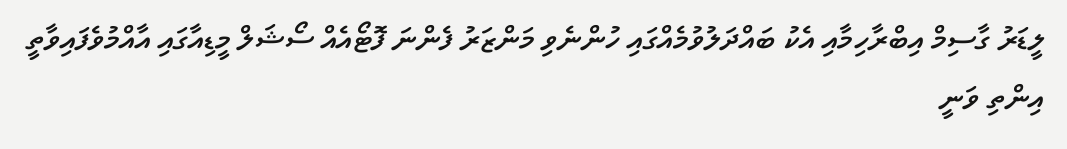ލީޑަރު ގާސިމް އިބްރާހިމާއި އެކު ބައްދަލުވުމެއްގައި ހުންނެވި މަންޒަރު ފެންނަ ފޮޓޯއެއް ސޯޝަލް މީޑިއާގައި އާއްމުވެފައިވާތީ އިންތި ވަނީ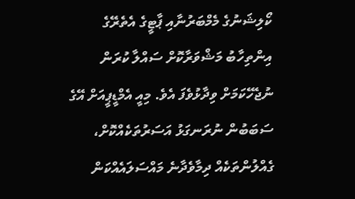ކޯލިޝަނުގެ މެމްބަރުނާއި ޕާޓީގެ އެތެރޭގެ އިންތިހާބު މަޝްވަރާކޮށް ސައްލާ ކުރަން ނުޖެހޭކަމަށް ވިދާޅުވެފަ އެވެ. މިއީ އެމްޑީޕީއަށް އޭގެ ސަބަބުން ނުރަނގަޅު އަސަރުތަކެއްކޮށް، ގެއްލުންތަކެއް ދިމާވެދާނެ މައްސަލައެއްކަން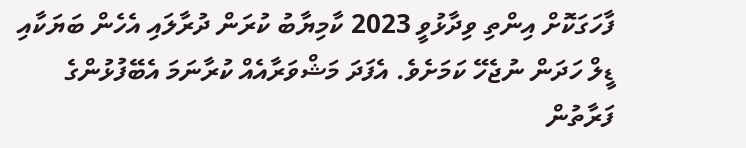ފާހަގަކޮށް އިންތި ވިދާޅުވީ 2023 ކާމިޔާބު ކުރަން ދުރާލައި އެހެން ބަޔަކާއި ޑީލް ހަދަން ނުޖެހޭ ކަމަށެވެ. އެފަދަ މަޝްވަރާއެއް ކުރާނަމަ އެބޭފުޅުންގެ ފަރާތުން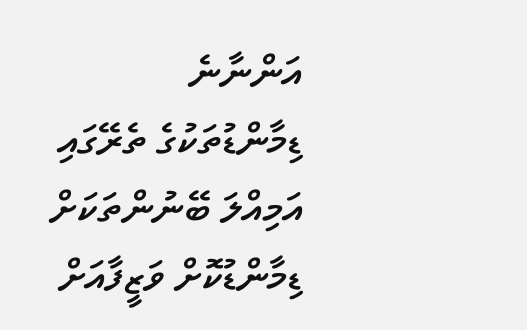އަންނާނެ ޑިމާންޑުތަކުގެ ތެރޭގައި އަމިއްލަ ބޭނުންތަކަށް ޑިމާންޑުކޮށް ވަޒީފާއަށް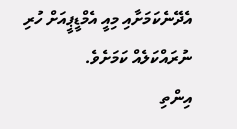އެދޭނެކަމަށާއި މިއީ އެމްޑީޕީއަށް ހުރި ނުރައްކަލެއް ކަމަށެވެ.
އިންތި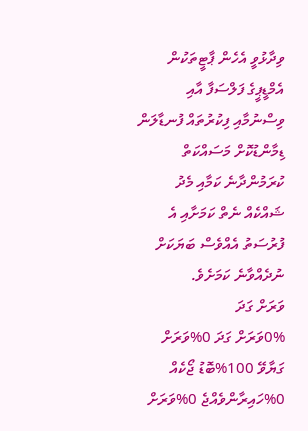ވިދާޅުވީ އެހެން ޕާޓީތަކުން އެމްޑީޕީގެ ފަލްސަފާ އާއި ވިސްނުމާއި ފިކުރުތައް ފުނޑާލަން ޑިމާންޑުކޮށް މަސައްކަތް ކުރަމުންދާނެ ކަމާއި މެދު ޝައްކެއް ނެތް ކަމަށާއި އެ ފުރުސަތު އެއްވެސް ބަޔަކަށް ނުދެއްވާނެ ކަމަށެވެ.
ވަރަށް ގަދަ
0%ވަރަށް ގަދަ 0%ވަރަށް ގަޔާވޭ 100%ބޮޑު ޖޯކެއް 0%ހައިރާންވެއްޖެ 0%ވަރަށް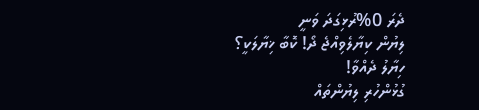ދެރަ 0%ރުޅިގަދަ ވަނީ
ލިޔުން ކިޔާލެވިއްޖެ ދޯ! ކޮބާ ޚިޔާލަކީ؟
ހިޔާލު ދެއްވާ!
ގުޅުންހުރި ލިޔުންތައް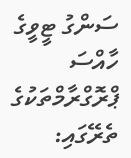ސަންގު ޓީވީގެ ހާއްސަ ޕްރޮގްރާމްތަކުގެ ތެރޭގައި: